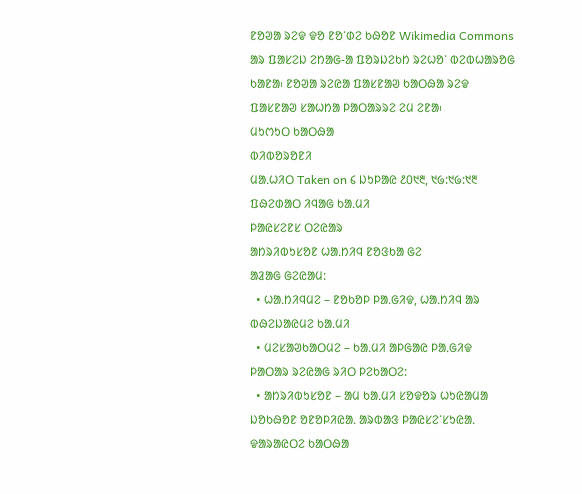ᱱᱚᱣᱟ ᱨᱮᱫ ᱫᱚ ᱱᱚᱸᱰᱮ ᱠᱷᱚᱱ Wikimedia Commons ᱟᱨ ᱯᱟᱥᱮᱡ ᱮᱴᱟᱜ-ᱟ ᱯᱚᱨᱡᱮᱠᱴ ᱨᱮᱦᱚᱸ ᱵᱮᱵᱦᱟᱨᱚᱜ ᱠᱟᱱᱟ᱾ ᱱᱚᱣᱟ ᱨᱮᱭᱟ ᱯᱟᱥᱱᱟᱣ ᱠᱟᱛᱷᱟ ᱨᱮᱫ ᱯᱟᱥᱱᱟᱣ ᱥᱟᱦᱴᱟ ᱞᱟᱛᱟᱨᱨᱮ ᱮᱢ ᱮᱱᱟ᱾
ᱢᱩᱬᱩᱛ ᱠᱟᱛᱷᱟ
ᱵᱤᱵᱚᱨᱚᱱᱤ
ᱢᱟᱹᱦᱤᱛ Taken on ᱔ ᱡᱩᱞᱟᱭ ᱒᱐᱑᱓, ᱑᱙:᱑᱙:᱑᱓
ᱯᱷᱮᱰᱟᱛ ᱤᱧᱟᱜ ᱠᱟᱹᱢᱤ
ᱞᱟᱭᱥᱮᱱᱥ ᱛᱮᱭᱟᱨ
ᱟᱴᱨᱤᱵᱩᱥᱚᱱ ᱦᱟᱹᱴᱤᱧ ᱱᱚᱝᱠᱟ ᱜᱮ
ᱟᱲᱟᱜ ᱜᱮᱭᱟᱢ:
  • ᱦᱟᱹᱴᱤᱧᱢᱮ – ᱱᱚᱠᱚᱞ ᱞᱟᱹᱜᱤᱫ, ᱦᱟᱹᱴᱤᱧ ᱟᱨ ᱵᱷᱮᱡᱟᱭᱢᱮ ᱠᱟᱹᱢᱤ
  • ᱢᱮᱥᱟᱣᱠᱟᱛᱢᱮ – ᱠᱟᱹᱢᱤ ᱟᱞᱜᱟᱭ ᱞᱟᱹᱜᱤᱫ
ᱞᱟᱛᱟᱨ ᱨᱮᱭᱟᱜ ᱨᱤᱛ ᱞᱮᱠᱟᱛᱮ:
  • ᱟᱴᱨᱤᱵᱩᱥᱚᱱ – ᱟᱢ ᱠᱟᱹᱢᱤ ᱥᱚᱫᱚᱨ ᱦᱩᱭᱟᱢᱟ ᱡᱚᱠᱷᱚᱱ ᱚᱱᱚᱞᱤᱭᱟᱹ ᱟᱨᱵᱟᱝ ᱞᱟᱭᱥᱮᱸᱥᱩᱭᱟᱹ ᱫᱟᱨᱟᱭᱛᱮ ᱠᱟᱛᱷᱟ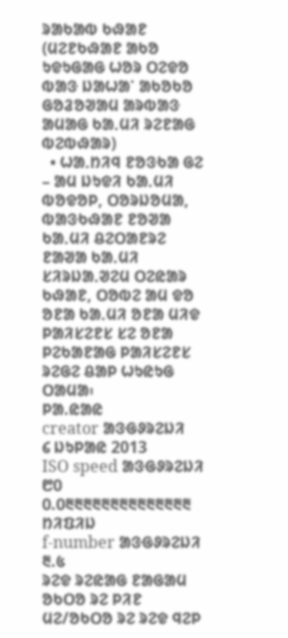ᱨᱟᱠᱟᱵ ᱠᱷᱟᱱ (ᱢᱮᱱᱠᱷᱟᱱ ᱟᱠᱚ ᱩᱫᱩᱜᱟᱜ ᱦᱚᱨ ᱛᱮᱫᱚ ᱵᱟᱝ ᱡᱟᱦᱟᱸ ᱟᱠᱚᱠᱚ ᱜᱚᱲᱚᱣᱟᱢ ᱟᱨᱵᱟᱝ ᱟᱢᱟᱜ ᱠᱟᱹᱢᱤ ᱨᱮᱱᱟᱜ ᱵᱮᱵᱷᱟᱨ)
  • ᱦᱟᱹᱴᱤᱧ ᱱᱚᱝᱠᱟ ᱜᱮ – ᱟᱢ ᱡᱩᱫᱤ ᱠᱟᱹᱢᱤ ᱵᱚᱫᱚᱞ, ᱛᱚᱨᱡᱚᱢᱟ, ᱵᱟᱝᱠᱷᱟᱱ ᱱᱚᱣᱟ ᱠᱟᱹᱢᱤ ᱪᱮᱛᱟᱱᱨᱮ ᱱᱟᱣᱟ ᱠᱟᱹᱢᱤ ᱥᱤᱨᱡᱟᱹᱣᱮᱢ ᱛᱮᱭᱟᱨ ᱠᱷᱟᱱ, ᱛᱚᱵᱮ ᱟᱢ ᱫᱚ ᱚᱱᱟ ᱠᱟᱹᱢᱤ ᱚᱱᱟ ᱢᱤᱫ ᱞᱟᱤᱥᱮᱱᱥ ᱥᱮ ᱚᱱᱟ ᱞᱮᱠᱟᱱᱟᱜ ᱞᱟᱤᱥᱮᱱᱥ ᱨᱮᱜᱮ ᱪᱟᱞ ᱦᱩᱭᱩᱜ ᱛᱟᱢᱟ᱾
ᱞᱟ.ᱭᱟᱭ
creator ᱟᱝᱜᱽᱨᱮᱡᱤ
᱔ ᱡᱩᱞᱟᱭ 2013
ISO speed ᱟᱝᱜᱽᱨᱮᱡᱤ
᱘᱐
᱐.᱐᱓᱓᱓᱓᱓᱓᱓᱓᱓᱓᱓᱓᱓᱓ ᱴᱤᱯᱤᱡ
f-number ᱟᱝᱜᱽᱨᱮᱡᱤ
᱓.᱕
ᱨᱮᱫ ᱨᱮᱭᱟᱜ ᱱᱟᱜᱟᱢ
ᱚᱠᱛᱚ ᱨᱮ ᱞᱤᱱ ᱢᱮ/ᱚᱠᱛᱚ ᱨᱮ ᱨᱮᱫ ᱧᱮᱞ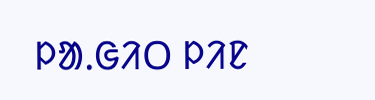ᱞᱟᱹᱜᱤᱛ ᱞᱤᱱ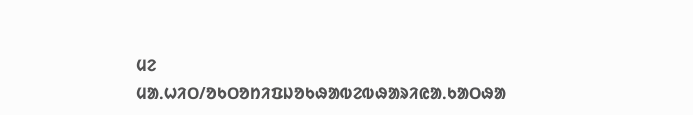ᱢᱮ
ᱢᱟᱹᱦᱤᱛ/ᱚᱠᱛᱚᱴᱤᱯᱡᱚᱠᱷᱟᱵᱮᱵᱷᱟᱨᱤᱭᱟᱹᱠᱟᱛᱷᱟ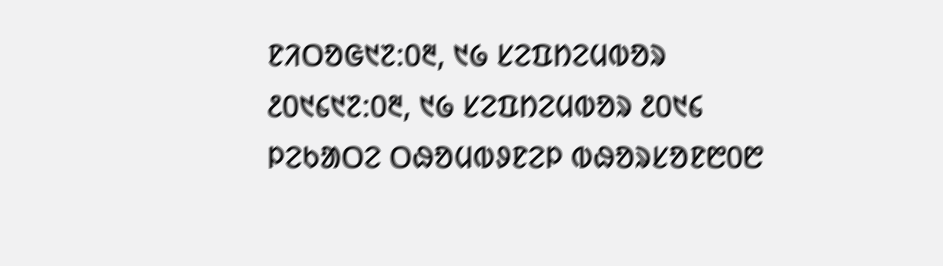ᱱᱤᱛᱚᱜ᱑᱗:᱐᱓, ᱑᱙ ᱥᱮᱯᱴᱮᱢᱵᱚᱨ ᱒᱐᱑᱔᱑᱗:᱐᱓, ᱑᱙ ᱥᱮᱯᱴᱮᱢᱵᱚᱨ ᱒᱐᱑᱔ ᱞᱮᱠᱟᱛᱮ ᱛᱷᱚᱢᱵᱽᱱᱮᱞ ᱵᱷᱚᱨᱥᱚᱱ᱘᱐᱘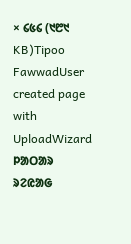× ᱔᱕᱔ (᱑᱘᱑ KB)Tipoo FawwadUser created page with UploadWizard
ᱞᱟᱛᱟᱨ ᱨᱮᱭᱟᱜ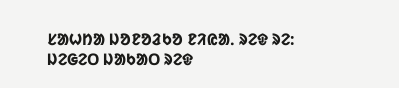ᱥᱟᱦᱴᱟ ᱡᱚᱱᱚᱲᱠᱚ ᱱᱤᱭᱟᱹ ᱨᱮᱫ ᱨᱮ:
ᱡᱮᱜᱮᱛ ᱡᱟᱠᱟᱛ ᱨᱮᱫ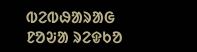ᱵᱮᱵᱷᱟᱨᱟᱜ
ᱱᱚᱶᱟ ᱨᱮᱫᱠᱚ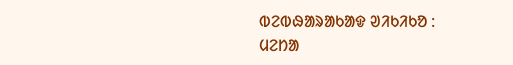ᱵᱮᱵᱷᱟᱨᱟᱠᱟᱫ ᱣᱤᱠᱤᱠᱚ :
ᱢᱮᱴᱟ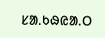ᱥᱟᱹᱠᱷᱭᱟᱹᱛ